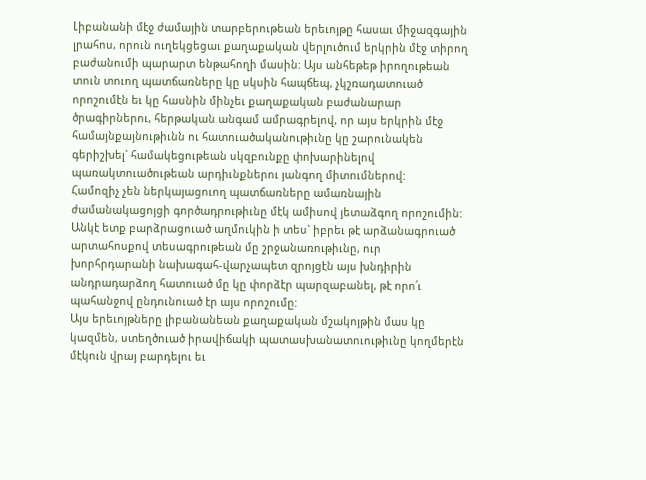Լիբանանի մէջ ժամային տարբերութեան երեւոյթը հասաւ միջազգային լրահոս, որուն ուղեկցեցաւ քաղաքական վերլուծում երկրին մէջ տիրող բաժանումի պարարտ ենթահողի մասին: Այս անհեթեթ իրողութեան տուն տուող պատճառները կը սկսին հապճեպ, չկշռադատուած որոշումէն եւ կը հասնին մինչեւ քաղաքական բաժանարար ծրագիրներու, հերթական անգամ ամրագրելով, որ այս երկրին մէջ համայնքայնութիւնն ու հատուածականութիւնը կը շարունակեն գերիշխել` համակեցութեան սկզբունքը փոխարինելով պառակտուածութեան արդիւնքներու յանգող միտումներով:
Համոզիչ չեն ներկայացուող պատճառները ամառնային ժամանակացոյցի գործադրութիւնը մէկ ամիսով յետաձգող որոշումին: Անկէ ետք բարձրացուած աղմուկին ի տես` իբրեւ թէ արձանագրուած արտահոսքով տեսագրութեան մը շրջանառութիւնը, ուր խորհրդարանի նախագահ-վարչապետ զրոյցէն այս խնդիրին անդրադարձող հատուած մը կը փորձէր պարզաբանել, թէ որո՛ւ պահանջով ընդունուած էր այս որոշումը:
Այս երեւոյթները լիբանանեան քաղաքական մշակոյթին մաս կը կազմեն, ստեղծուած իրավիճակի պատասխանատուութիւնը կողմերէն մէկուն վրայ բարդելու եւ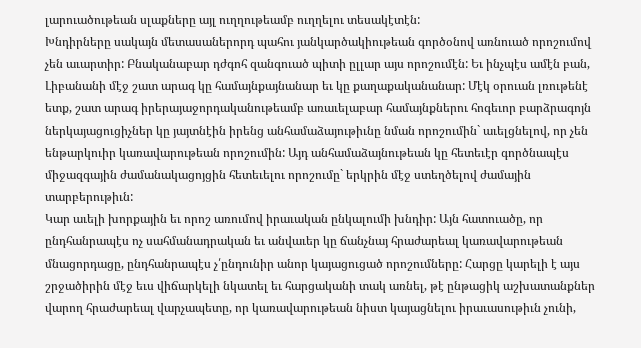լարուածութեան սլաքները այլ ուղղութեամբ ուղղելու տեսակէտէն:
Խնդիրները սակայն մետասաներորդ պահու յանկարծակիութեան գործօնով առնուած որոշումով չեն աւարտիր: Բնականաբար դժգոհ զանգուած պիտի ըլլար այս որոշումէն: Եւ ինչպէս ամէն բան, Լիբանանի մէջ շատ արագ կը համայնքայնանար եւ կը քաղաքականանար: Մէկ օրուան լռութենէ ետք, շատ արագ իրերայաջորդականութեամբ առաւելաբար համայնքներու հոգեւոր բարձրագոյն ներկայացուցիչներ կը յայտնէին իրենց անհամաձայութիւնը նման որոշումին` աւելցնելով, որ չեն ենթարկուիր կառավարութեան որոշումին: Այդ անհամաձայնութեան կը հետեւէր գործնապէս միջազգային ժամանակացոյցին հետեւելու որոշումը` երկրին մէջ ստեղծելով ժամային տարբերութիւն:
Կար աւելի խորքային եւ որոշ առումով իրաւական ընկալումի խնդիր: Այն հատուածը, որ ընդհանրապէս ոչ սահմանադրական եւ անվաւեր կը ճանչնայ հրաժարեալ կառավարութեան մնացորդացը, ընդհանրապէս չ՛ընդունիր անոր կայացուցած որոշումները: Հարցը կարելի է այս շրջածիրին մէջ եւս վիճարկելի նկատել եւ հարցականի տակ առնել, թէ ընթացիկ աշխատանքներ վարող հրաժարեալ վարչապետը, որ կառավարութեան նիստ կայացնելու իրաւասութիւն չունի,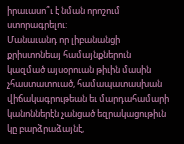իրաւասո՞ւ է նման որոշում ստորագրելու:
Մանաւանդ որ լիբանանցի քրիստոնեայ համայնքներուն կազմած այսօրուան թիւին մասին չհաստատուած, համապատասխան վիճակագրութեան եւ մարդահամարի կանոններէն չանցած եզրակացութիւն կը բարձրաձայնէ,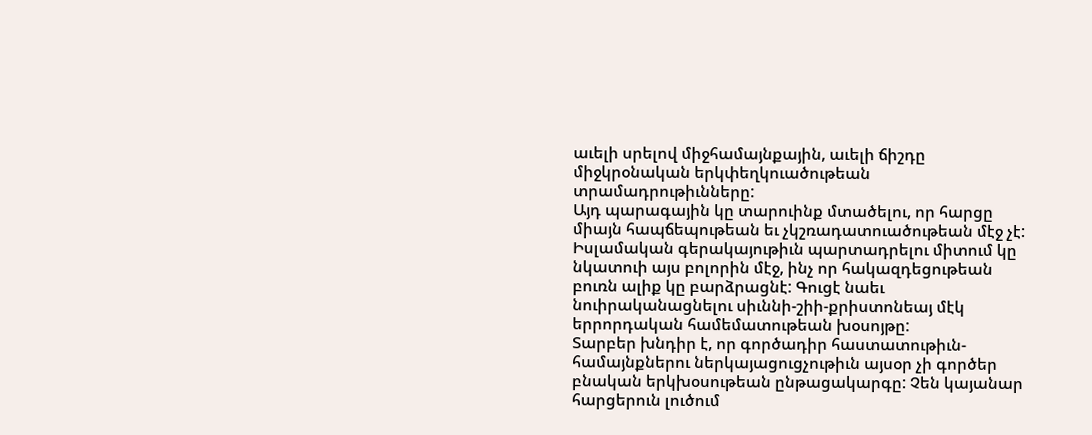աւելի սրելով միջհամայնքային, աւելի ճիշդը միջկրօնական երկփեղկուածութեան տրամադրութիւնները:
Այդ պարագային կը տարուինք մտածելու, որ հարցը միայն հապճեպութեան եւ չկշռադատուածութեան մէջ չէ: Իսլամական գերակայութիւն պարտադրելու միտում կը նկատուի այս բոլորին մէջ, ինչ որ հակազդեցութեան բուռն ալիք կը բարձրացնէ: Գուցէ նաեւ նուիրականացնելու սիւննի-շիի-քրիստոնեայ մէկ երրորդական համեմատութեան խօսոյթը:
Տարբեր խնդիր է, որ գործադիր հաստատութիւն-համայնքներու ներկայացուցչութիւն այսօր չի գործեր բնական երկխօսութեան ընթացակարգը: Չեն կայանար հարցերուն լուծում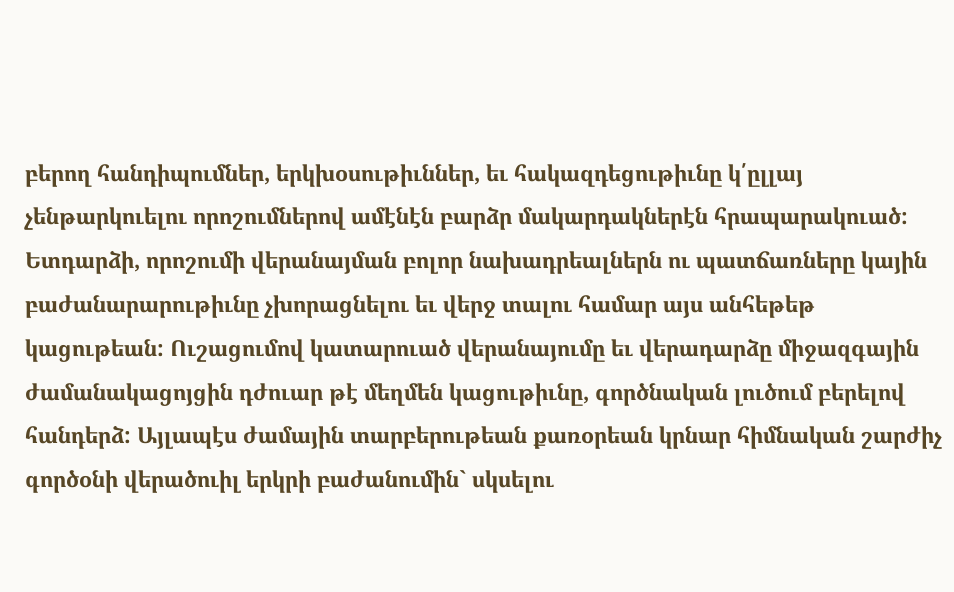բերող հանդիպումներ, երկխօսութիւններ, եւ հակազդեցութիւնը կ՛ըլլայ չենթարկուելու որոշումներով ամէնէն բարձր մակարդակներէն հրապարակուած:
Ետդարձի, որոշումի վերանայման բոլոր նախադրեալներն ու պատճառները կային բաժանարարութիւնը չխորացնելու եւ վերջ տալու համար այս անհեթեթ կացութեան: Ուշացումով կատարուած վերանայումը եւ վերադարձը միջազգային ժամանակացոյցին դժուար թէ մեղմեն կացութիւնը, գործնական լուծում բերելով հանդերձ: Այլապէս ժամային տարբերութեան քառօրեան կրնար հիմնական շարժիչ գործօնի վերածուիլ երկրի բաժանումին` սկսելու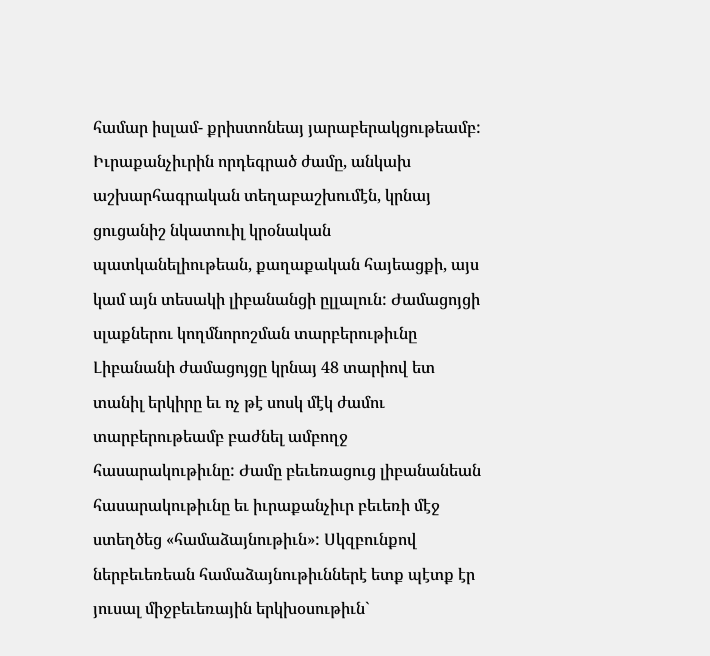համար իսլամ- քրիստոնեայ յարաբերակցութեամբ:
Իւրաքանչիւրին որդեգրած ժամը, անկախ աշխարհագրական տեղաբաշխումէն, կրնայ ցուցանիշ նկատուիլ կրօնական պատկանելիութեան, քաղաքական հայեացքի, այս կամ այն տեսակի լիբանանցի ըլլալուն: Ժամացոյցի սլաքներու կողմնորոշման տարբերութիւնը Լիբանանի ժամացոյցը կրնայ 48 տարիով ետ տանիլ երկիրը եւ ոչ թէ սոսկ մէկ ժամու տարբերութեամբ բաժնել ամբողջ հասարակութիւնը: Ժամը բեւեռացուց լիբանանեան հասարակութիւնը եւ իւրաքանչիւր բեւեռի մէջ ստեղծեց «համաձայնութիւն»: Սկզբունքով ներբեւեռեան համաձայնութիւններէ ետք պէտք էր յուսալ միջբեւեռային երկխօսութիւն`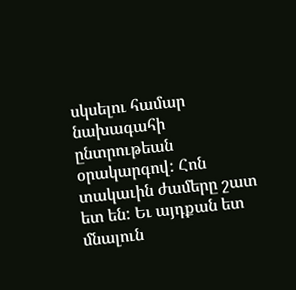սկսելու համար նախագահի ընտրութեան օրակարգով: Հոն տակաւին ժամերը շատ ետ են: Եւ այդքան ետ մնալուն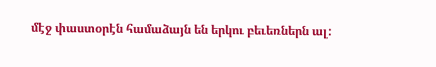մէջ փաստօրէն համաձայն են երկու բեւեռներն ալ: